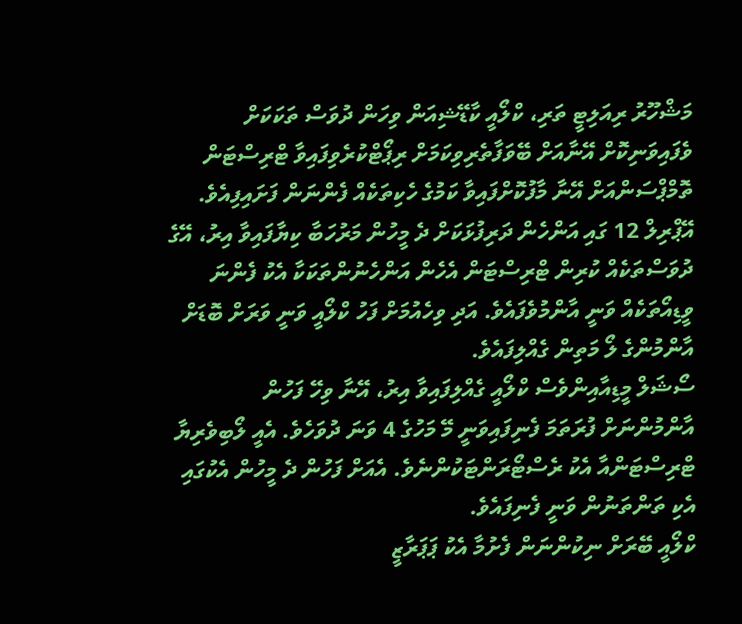މަޝްހޫރު ރިއަލިޓީ ތަރި، ކްލޯއީ ކާޑޭޝިއަން ވިހަން ދުވަސް ތަކަކަށް ވެފައިވަނިކޮށް އޭނާއަށް ބޭވަފާތެރިވިކަމަށް ރިޕޯޓްކުރެވިފައިވާ ޓްރިސްޓަން ތޮމްޕްސަންއަށް އޭނާ މާފުކޮށްފައިވާ ކަމުގެ ހެކިތަކެއް ފެންނަން ފަށައިފިއެވެ.
އޭޕްރިލް 12 ގައި އަންހެން ދަރިފުޅަކަށް ދެ މީހުން މަރުހަބާ ކިޔާފައިވާ އިރު، އޭގެ ދުވަސްތަކެއް ކުރިން ޓްރިސްޓަން އެހެން އަންހެނުންތަކަކާ އެކު ފެންނަ ވީޑިއޯތަކެއް ވަނީ އާންމުވެފައެވެ. އަދި ވިހެއުމަށް ފަހު ކްލޯއީ ވަނީ ވަރަށް ބޮޑަށް އާންމުންގެ ލޯ މަތިން ގެއްލިފައެވެ.
ސޯޝަލް މީޑިއާއިންވެސް ކްލޯއީ ގެއްލިފައިވާ އިރު، އޭނާ ވިހޭ ފަހުން އާންމުންނަށް ފުރަތަމަ ފެނިފައިވަނީ މޭ މަހުގެ 4 ވަނަ ދުވަހެވެ. އެއީ ލޯބިވެރިޔާ ޓްރިސްޓަންއާ އެކު ރެސްޓޯރަންޓަކުންނެވެ. އެއަށް ފަހުން ދެ މީހުން އެކުގައި އެކި ތަންތަނުން ވަނީ ފެނިފައެވެ.
ކްލޯއީ ބޭރަށް ނިކުންނަން ފެށުމާ އެކު ޕަޕަރާޒީ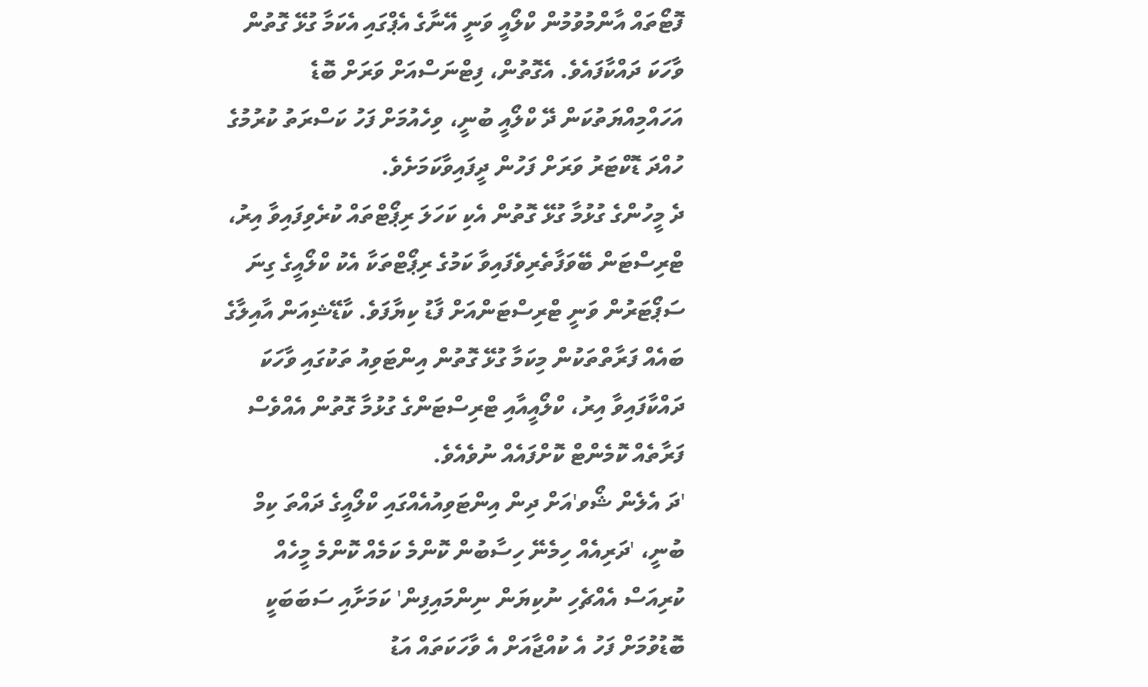ފޮޓޯތައް އާންމުވުމުން ކްލޯއީ ވަނީ އޭނާގެ އެޕްގައި އެކަމާ ގުޅޭ ގޮތުން ވާހަކަ ދައްކާފައެވެ. އެގޮތުން، ފިޓްނަސްއަށް ވަރަށް ބޮޑެ އަހައްމިއްޔަތުކަން ދޭ ކްލޯއީ ބުނީ، ވިހެއުމަށް ފަހު ކަސްރަތު ކުރުމުގެ ހުއްދަ ޑޮކްޓަރު ވަރަށް ފަހުން ދީފައިވާކަމަށެވެ.
ދެ މީހުންގެ ގުޅުމާ ގުޅޭ ގޮތުން އެކި ކަހަލަ ރިޕޯޓްތައް ކުރެވިފައިވާ އިރު، ޓްރިސްޓަން ބޭވަފާތެރިވެފައިވާ ކަމުގެ ރިޕޯޓްތަކާ އެކު ކްލޯއީގެ ގިނަ ސަޕޯޓަރުން ވަނީ ޓްރިސްޓަންއަށް ފާޑު ކިޔާފަވެ. ކާޑޭޝިއަން އާއިލާގެ ބައެއް ފަރާތްތަކުން މިކަމާ ގުޅޭ ގޮތުން އިންޓަވިއު ތަކުގައި ވާހަކަ ދައްކާފައިވާ އިރު، ކްލޯއީއާއި ޓްރިސްޓަންގެ ގުޅުމާ ގޮތުން އެއްވެސް ފަރާތެއް ކޮމެންޓް ކޮށްފައެއް ނުވެއެވެ.
'ދަ އެލެން ޝޯވ'އަށް ދިން އިންޓަވިއުއެއްގައި ކްލޯއީގެ ދައްތަ ކިމް ބުނީ، 'ދަރިއެއް ހިމެނޭ ހިސާބުން ކޮންމެ ކަމެއް ކޮންމެ މީހެއް ކުރިއަސް އެއްޗެހި ނުކިޔަން ނިންމައިފިން' ކަމަށާއި ސަބަބަކީ ބޮޑުވުމަށް ފަހު އެ ކުއްޖާއަށް އެ ވާހަކަތައް އަޑު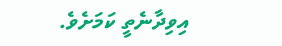އިވިދާނެތީ ކަމަށެވެ.